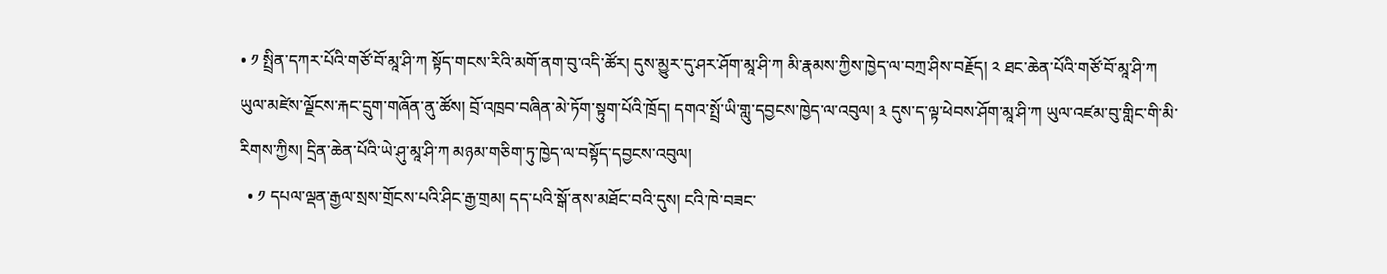• ༡ སྤྲིན་དཀར་པོའི་གཙོ་བོ་མཱ་ཤི་ཀ སྟོད་གངས་རིའི་མགོ་ནག་བུ་འདི་ཚོར། དུས་མྱུར་དུ་ཤར་ཤོག་མཱ་ཤི་ཀ མི་རྣམས་ཀྱིས་ཁྱེད་ལ་བཀྲ་ཤིས་བརྗོད། ༢ ཐང་ཆེན་པོའི་གཙོ་བོ་མཱ་ཤི་ཀ ཡུལ་མཛེས་ལྗོངས་རྐང་དྲུག་གཞོན་ནུ་ཚོས། བྲོ་འཁྲབ་བཞིན་མེ་ཏོག་སྟུག་པོའི་ཁྲོད། དགའ་སྤྲོ་ཡི་གླུ་དབྱངས་ཁྱེད་ལ་འབུལ། ༣ དུས་ད་ལྟ་ཕེབས་ཤོག་མཱ་ཤི་ཀ ཡུལ་འཛམ་བུ་གླིང་གི་མི་རིགས་ཀྱིས། དྲིན་ཆེན་པོའི་ཡེ་ཤུ་མཱ་ཤི་ཀ མཉམ་གཅིག་ཏུ་ཁྱེད་ལ་བསྟོད་དབྱངས་འབུལ།
  • ༡ དཔལ་ལྡན་རྒྱལ་སྲས་གྲོངས་པའི་ཤིང་རྒྱ་གྲམ། དད་པའི་སྒོ་ནས་མཐོང་བའི་དུས། ངའི་ཁེ་བཟང་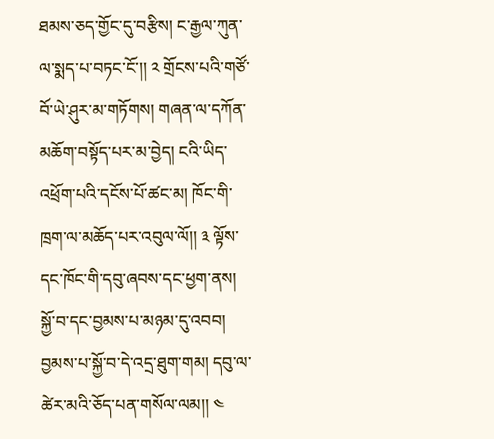ཐམས་ཅད་གྱོང་དུ་བརྩིས། ང་རྒྱལ་ཀུན་ལ་སྨད་པ་བཏང་ངོ་།། ༢ གྲོངས་པའི་གཙོ་བོ་ཡེ་ཤུར་མ་གཏོགས། གཞན་ལ་དཀོན་མཆོག་བསྟོད་པར་མ་བྱེད། ངའི་ཡིད་འཕྲོག་པའི་དངོས་པོ་ཚང་མ། ཁོང་གི་ཁྲག་ལ་མཆོད་པར་འབུལ་ལོ།། ༣ ལྟོས་དང་ཁོང་གི་དབུ་ཞབས་དང་ཕྱག་ནས། སྐྱོ་བ་དང་བྱམས་པ་མཉམ་དུ་འབབ། བྱམས་པ་སྐྱོ་བ་དེ་འདྲ་ཐུག་གམ། དབུ་ལ་ཚེར་མའི་ཅོད་པན་གསོལ་ལམ།། ༤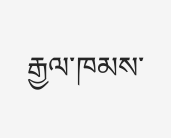རྒྱལ་ཁམས་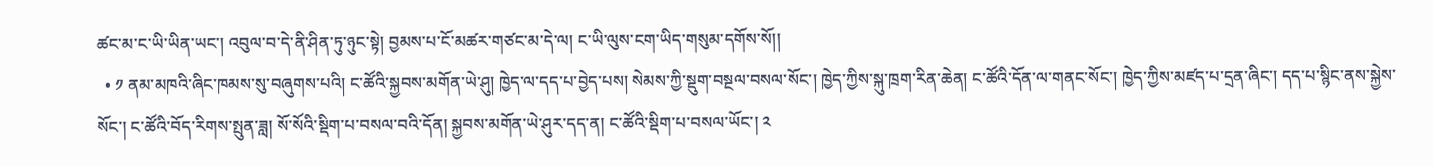ཚང་མ་ང་ཡི་ཡིན་ཡང་། འབུལ་བ་དེ་ནི་ཤིན་ཏུ་ཉུང་སྟེ། བྱམས་པ་ངོ་མཚར་གཙང་མ་དེ་ལ། ང་ཡི་ལུས་ངག་ཡིད་གསུམ་དགོས་སོ།།
  • ༡ ནམ་མཁའི་ཞིང་ཁམས་སུ་བཞུགས་པའི། ང་ཚོའི་སྐྱབས་མགོན་ཡེ་ཤུ། ཁྱེད་ལ་དད་པ་བྱེད་པས། སེམས་ཀྱི་སྡུག་བསྔལ་བསལ་སོང་། ཁྱེད་ཀྱིས་སྐུ་ཁྲག་རིན་ཆེན། ང་ཚོའི་དོན་ལ་གནང་སོང་། ཁྱེད་ཀྱིས་མཛད་པ་དྲན་ཞིང་། དད་པ་སྙིང་ནས་སྐྱེས་སོང་། ང་ཚོའི་བོད་རིགས་སྤུན་ཟླ། སོ་སོའི་སྡིག་པ་བསལ་བའི་དོན། སྐྱབས་མགོན་ཡེ་ཤུར་དད་ན། ང་ཚོའི་སྡིག་པ་བསལ་ཡོང་། ༢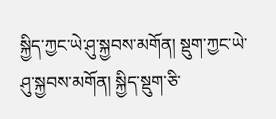སྐྱིད་ཀྱང་ཡེ་ཤུ་སྐྱབས་མགོན། སྡུག་ཀྱང་ཡེ་ཤུ་སྐྱབས་མགོན། སྐྱིད་སྡུག་ཅི་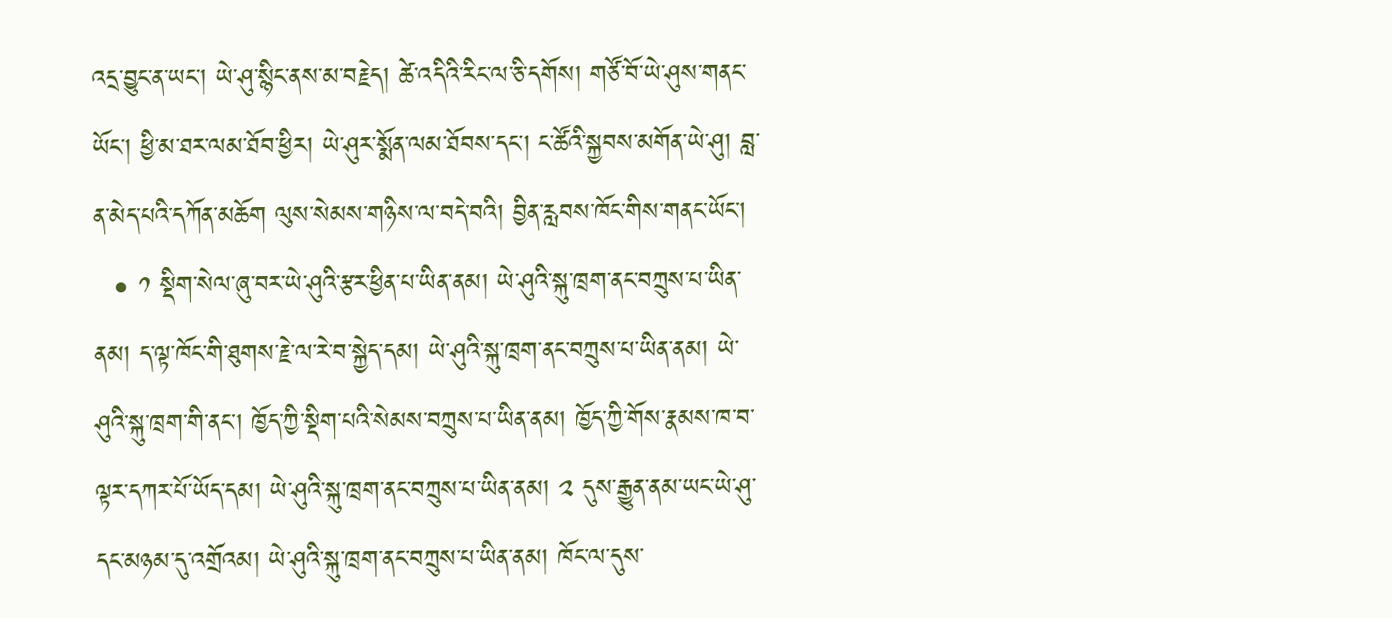འདྲ་བྱུང་ན་ཡང་། ཡེ་ཤུ་སྙིང་ནས་མ་བརྗེད། ཚེ་འདིའི་རིང་ལ་ཅི་དགོས། གཙོ་བོ་ཡེ་ཤུས་གནང་ཡོང་། ཕྱི་མ་ཐར་ལམ་ཐོབ་ཕྱིར། ཡེ་ཤུར་སྨོན་ལམ་ཐོབས་དང་། ང་ཚོའི་སྐྱབས་མགོན་ཡེ་ཤུ། བླ་ན་མེད་པའི་དཀོན་མཆོག ལུས་སེམས་གཉིས་ལ་བདེ་བའི། བྱིན་རླབས་ཁོང་གིས་གནང་ཡོང་།
  • ༡ སྡིག་སེལ་ཞུ་བར་ཡེ་ཤུའི་རྩར་ཕྱིན་པ་ཡིན་ནམ། ཡེ་ཤུའི་སྐུ་ཁྲག་ནང་བཀྲུས་པ་ཡིན་ནམ། ད་ལྟ་ཁོང་གི་ཐུགས་རྗེ་ལ་རེ་བ་སྐྱེད་དམ། ཡེ་ཤུའི་སྐུ་ཁྲག་ནང་བཀྲུས་པ་ཡིན་ནམ། ཡེ་ཤུའི་སྐུ་ཁྲག་གི་ནང་། ཁྱོད་ཀྱི་སྡིག་པའི་སེམས་བཀྲུས་པ་ཡིན་ནམ། ཁྱོད་ཀྱི་གོས་རྣམས་ཁ་བ་ལྟར་དཀར་པོ་ཡོད་དམ། ཡེ་ཤུའི་སྐུ་ཁྲག་ནང་བཀྲུས་པ་ཡིན་ནམ། ༢ དུས་རྒྱུན་ནམ་ཡང་ཡེ་ཤུ་དང་མཉམ་དུ་འགྲོའམ། ཡེ་ཤུའི་སྐུ་ཁྲག་ནང་བཀྲུས་པ་ཡིན་ནམ། ཁོང་ལ་དུས་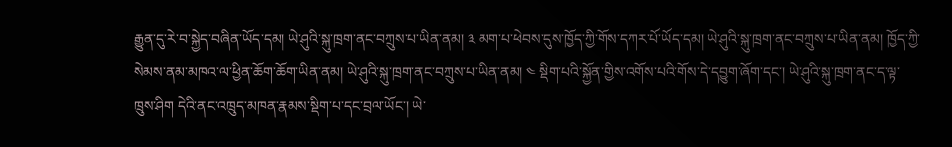རྒྱུན་དུ་རེ་བ་སྐྱེད་བཞིན་ཡོད་དམ། ཡེ་ཤུའི་སྐུ་ཁྲག་ནང་བཀྲུས་པ་ཡིན་ནམ། ༣ མག་པ་ཕེབས་དུས་ཁྱོད་ཀྱི་གོས་དཀར་པོ་ཡོད་དམ། ཡེ་ཤུའི་སྐུ་ཁྲག་ནང་བཀྲུས་པ་ཡིན་ནམ། ཁྱོད་ཀྱི་སེམས་ནམ་མཁའ་ལ་ཕྱིན་ཆོག་ཆོག་ཡིན་ནམ། ཡེ་ཤུའི་སྐུ་ཁྲག་ནང་བཀྲུས་པ་ཡིན་ནམ། ༤ སྡིག་པའི་སྐྱོན་གྱིས་འགོས་པའི་གོས་དེ་དབྱུག་ཞོག་དང་། ཡེ་ཤུའི་སྐུ་ཁྲག་ནང་ད་ལྟ་ཁྲུས་ཤིག དེའི་ནང་འཁྲུད་མཁན་རྣམས་སྡིག་པ་དང་བྲལ་ཡོང་། ཡེ་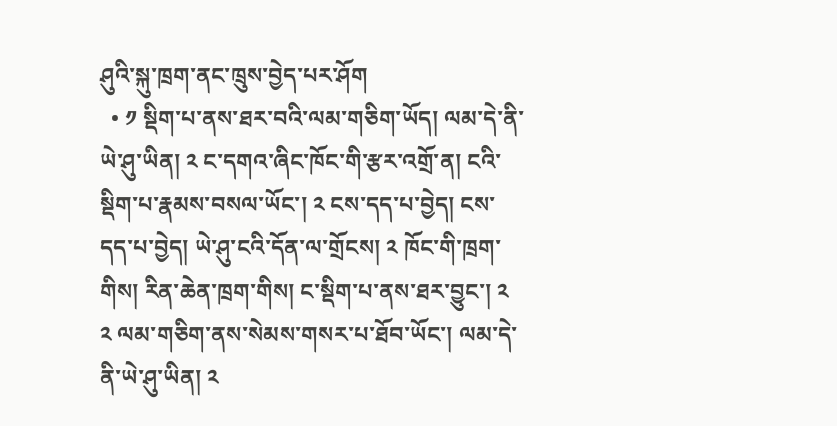ཤུའི་སྐུ་ཁྲག་ནང་ཁྲུས་བྱེད་པར་ཤོག
  • ༡ སྡིག་པ་ནས་ཐར་བའི་ལམ་གཅིག་ཡོད། ལམ་དེ་ནི་ཡེ་ཤུ་ཡིན། ༢ ང་དགའ་ཞིང་ཁོང་གི་རྩར་འགྲོ་ན། ངའི་སྡིག་པ་རྣམས་བསལ་ཡོང་། ༢ ངས་དད་པ་བྱེད། ངས་དད་པ་བྱེད། ཡེ་ཤུ་ངའི་དོན་ལ་གྲོངས། ༢ ཁོང་གི་ཁྲག་གིས། རིན་ཆེན་ཁྲག་གིས། ང་སྡིག་པ་ནས་ཐར་བྱུང་། ༢ ༢ ལམ་གཅིག་ནས་སེམས་གསར་པ་ཐོབ་ཡོང་། ལམ་དེ་ནི་ཡེ་ཤུ་ཡིན། ༢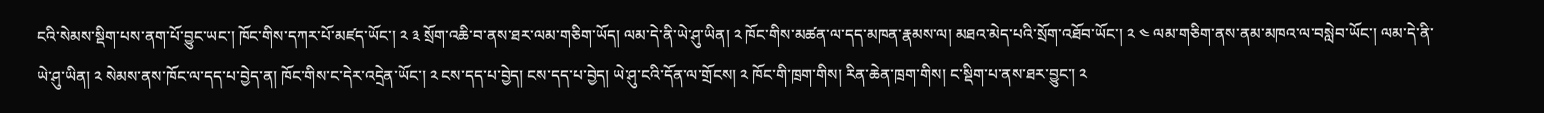ངའི་སེམས་སྡིག་པས་ནག་པོ་བྱུང་ཡང་། ཁོང་གིས་དཀར་པོ་མཛད་ཡོང་། ༢ ༣ སྲོག་འཆི་བ་ནས་ཐར་ལམ་གཅིག་ཡོད། ལམ་དེ་ནི་ཡེ་ཤུ་ཡིན། ༢ ཁོང་གིས་མཚན་ལ་དད་མཁན་རྣམས་ལ། མཐའ་མེད་པའི་སྲོག་འཐོབ་ཡོང་། ༢ ༤ ལམ་གཅིག་ནས་ནམ་མཁའ་ལ་བསླེབ་ཡོང་། ལམ་དེ་ནི་ཡེ་ཤུ་ཡིན། ༢ སེམས་ནས་ཁོང་ལ་དད་པ་བྱེད་ན། ཁོང་གིས་ང་དེར་འདྲེན་ཡོང་། ༢ ངས་དད་པ་བྱེད། ངས་དད་པ་བྱེད། ཡེ་ཤུ་ངའི་དོན་ལ་གྲོངས། ༢ ཁོང་གི་ཁྲག་གིས། རིན་ཆེན་ཁྲག་གིས། ང་སྡིག་པ་ནས་ཐར་བྱུང་། ༢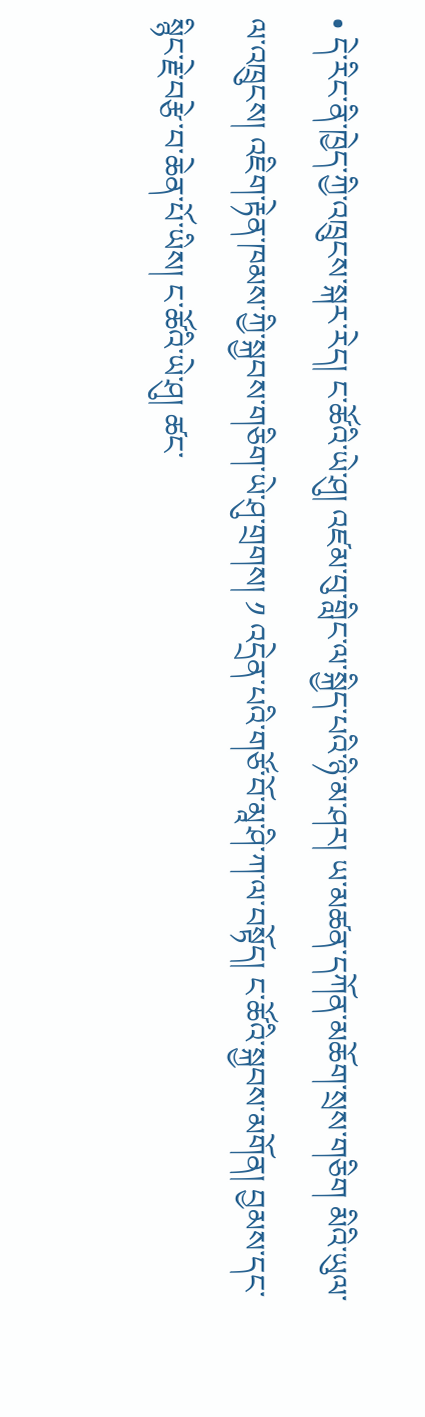• དེ་རིང་ནི་ཁྱེད་ཀྱི་འཁྲུངས་སྐར་རེད། ང་ཚོའི་ཡེ་ཤུ། འཛམ་བུ་གླིང་ལ་སྐྱིད་པའི་ཉི་མ་ཤར། ཡ་མཚན་དཀོན་མཆོག་སྲས་གཅིག མིའི་ཡུལ་ལ་འཁྲུངས། འཇིག་རྟེན་ཁམས་ཀྱི་སྐྱབས་གཅིག་ཡེ་ཤུ་གྲགས། ༡ འདྲེན་པའི་གཙོ་བོ་མཱ་ཤི་ཀ་ལ་བསྟོད། ང་ཚོའི་སྐྱབས་མགོན། བྱམས་དང་སྙིང་རྗེ་བརྩེ་བ་ཆེན་པོ་ཡིས། ང་ཚོའི་ཡེ་ཤུ། ཚང་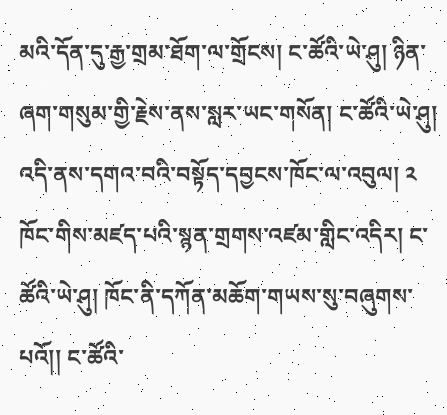མའི་དོན་དུ་རྒྱ་གྲམ་ཐོག་ལ་གྲོངས། ང་ཚོའི་ཡེ་ཤུ། ཉིན་ཞག་གསུམ་གྱི་རྗེས་ནས་སླར་ཡང་གསོན། ང་ཚོའི་ཡེ་ཤུ། འདི་ནས་དགའ་བའི་བསྟོད་དབྱངས་ཁོང་ལ་འབུལ། ༢ ཁོང་གིས་མཛད་པའི་སྙན་གྲགས་འཛམ་གླིང་འདིར། ང་ཚོའི་ཡེ་ཤུ། ཁོང་ནི་དཀོན་མཆོག་གཡས་སུ་བཞུགས་པའོ།། ང་ཚོའི་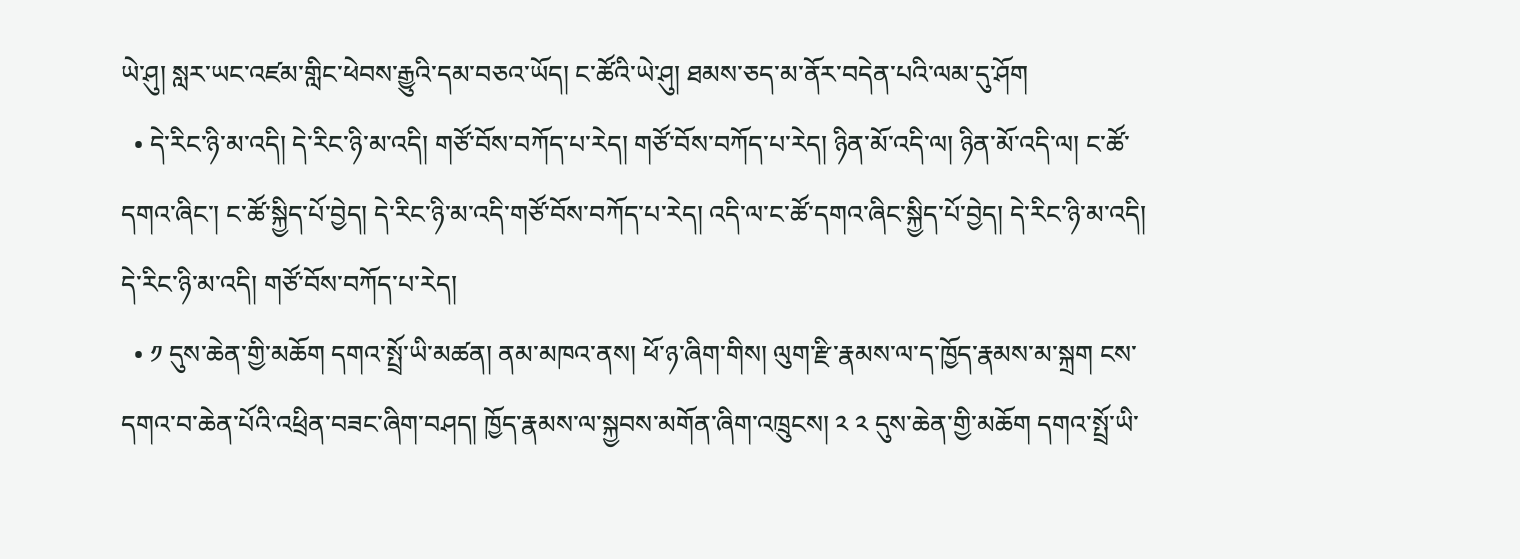ཡེ་ཤུ། སླར་ཡང་འཛམ་གླིང་ཕེབས་རྒྱུའི་དམ་བཅའ་ཡོད། ང་ཚོའི་ཡེ་ཤུ། ཐམས་ཅད་མ་ནོར་བདེན་པའི་ལམ་དུ་ཤོག
  • དེ་རིང་ཉི་མ་འདི། དེ་རིང་ཉི་མ་འདི། གཙོ་བོས་བཀོད་པ་རེད། གཙོ་བོས་བཀོད་པ་རེད། ཉིན་མོ་འདི་ལ། ཉིན་མོ་འདི་ལ། ང་ཚོ་དགའ་ཞིང་། ང་ཚོ་སྐྱིད་པོ་བྱེད། དེ་རིང་ཉི་མ་འདི་གཙོ་བོས་བཀོད་པ་རེད། འདི་ལ་ང་ཚོ་དགའ་ཞིང་སྐྱིད་པོ་བྱེད། དེ་རིང་ཉི་མ་འདི། དེ་རིང་ཉི་མ་འདི། གཙོ་བོས་བཀོད་པ་རེད།
  • ༡ དུས་ཆེན་གྱི་མཆོག དགའ་སྤྲོ་ཡི་མཚན། ནམ་མཁའ་ནས། ཕོ་ཉ་ཞིག་གིས། ལུག་རྫི་རྣམས་ལ་ད་ཁྱོད་རྣམས་མ་སྐྲག ངས་དགའ་བ་ཆེན་པོའི་འཕྲིན་བཟང་ཞིག་བཤད། ཁྱོད་རྣམས་ལ་སྐྱབས་མགོན་ཞིག་འཁྲུངས། ༢ ༢ དུས་ཆེན་གྱི་མཆོག དགའ་སྤྲོ་ཡི་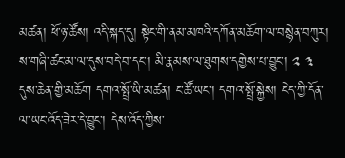མཚན། ཕོ་ཉ་ཚོས། འདི་སྐད་དུ། སྟེང་གི་ནམ་མཁའི་དཀོན་མཆོག་ལ་བསྙེན་བཀུར། ས་གཞི་ཚང་མ་ལ་དུས་བདེ་བ་དང་། མི་རྣམས་ལ་ཐུགས་དགྱེས་པ་བྱུང་། ༢ ༣ དུས་ཆེན་གྱི་མཆོག དགའ་སྤྲོ་ཡི་མཚན། ང་ཚོ་ཡང་། དགའ་སྤྲོ་སྐྱེས། ངེད་ཀྱི་དོན་ལ་ཡང་འོད་ཟེར་དེ་བྱུང་། དེས་འོད་ཀྱིས་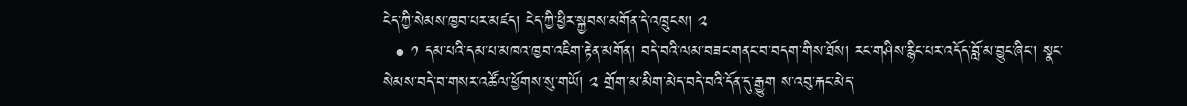ངེད་ཀྱི་སེམས་ཁྱབ་པར་མཛད། ངེད་ཀྱི་ཕྱིར་སྐྱབས་མགོན་དེ་འཁྲུངས། ༢
  • ༡ དམ་པའི་དམ་པ་མཁའ་ཁྱབ་འཇིག་རྟེན་མགོན། བདེ་བའི་ལམ་བཟང་གནང་བ་བདག་གིས་ཐོས། རང་གཤིས་རྙིང་པར་འདོད་བློ་མ་བྱུང་ཞིང་། སྣང་སེམས་བདེ་བ་གསར་འཚོལ་ཕྱོགས་སུ་གཡོ། ༢ གྲོག་མ་མིག་མེད་བདེ་བའི་དོན་དུ་རྒྱུག ས་འབུ་རྐང་མེད་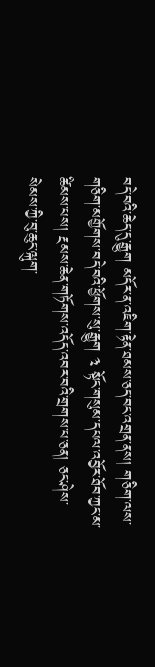བདེ་བའི་ཆེད་དུ་རྒྱུག མདོར་ན་འཇིག་རྟེན་ཐམས་ཅད་བང་འགྲན་ནས། གཅིག་ལས་གཅིག་མགྱོགས་བདེ་བའི་ཕྱོགས་སུ་རྒྱུག ༣ སྟོང་གསུམ་དཔལ་འབྱོར་ཐོབ་ཀྱང་མ་ཚིམས་པས། རྔམས་ཆེན་གཏོགས་འདོད་འབར་བའི་གྲགས་པ་ཅན། ཅང་ཤེས་སེམས་ཀྱི་བུ་ཆུང་ལྐུག་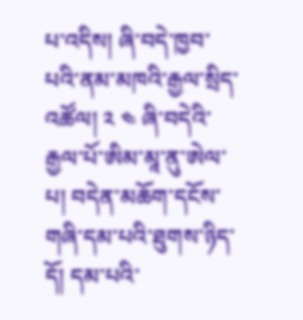པ་འདིས། ཞི་བདེ་ཁྱབ་པའི་ནམ་མཁའི་རྒྱལ་སྲིད་འཚོལ། ༢ ༤ ཞི་བདེའི་རྒྱལ་པོ་ཨིམ་མཱ་ནུ་ཨེལ་པ། བདེན་མཆོག་དངོས་གཞི་དམ་པའི་ཐུགས་ཉིད་དོ། དམ་པའི་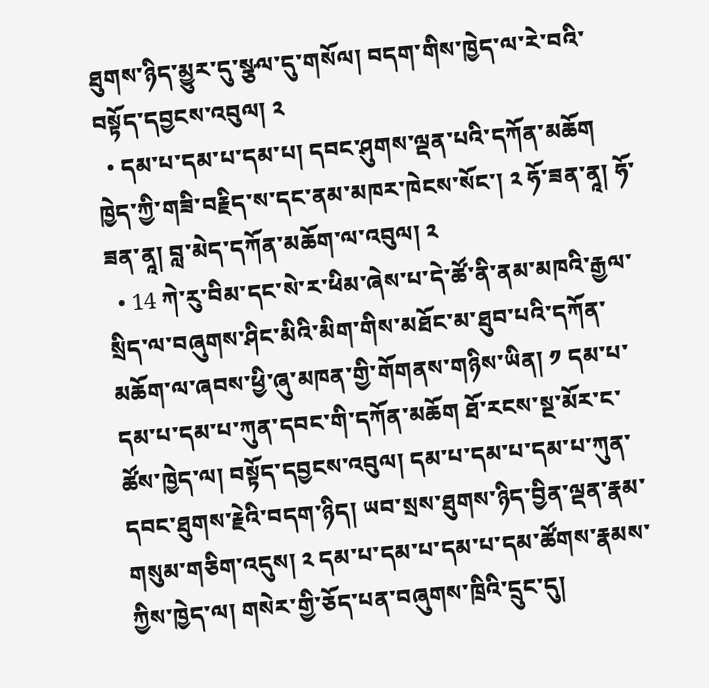ཐུགས་ཉིད་མྱུར་དུ་སྩལ་དུ་གསོལ། བདག་གིས་ཁྱེད་ལ་རེ་བའི་བསྟོད་དབྱངས་འབུལ། ༢
  • དམ་པ་དམ་པ་དམ་པ། དབང་ཤུགས་ལྡན་པའི་དཀོན་མཆོག ཁྱེད་ཀྱི་གཟི་བརྗིད་ས་དང་ནམ་མཁར་ཁེངས་སོང་། ༢ ཧོ་ཟན་ནཱ། ཧོ་ཟན་ནཱ། བླ་མེད་དཀོན་མཆོག་ལ་འབུལ། ༢
  • 14 ཀེ་རུ་བིམ་དང་སེ་ར་ཕིམ་ཞེས་པ་དེ་ཚོ་ནི་ནམ་མཁའི་རྒྱལ་སྲིད་ལ་བཞུགས་ཤིང་མིའི་མིག་གིས་མཐོང་མ་ཐུབ་པའི་དཀོན་མཆོག་ལ་ཞབས་ཕྱི་ཞུ་མཁན་གྱི་གོགནས་གཉིས་ཡིན། ༡ དམ་པ་དམ་པ་དམ་པ་ཀུན་དབང་གི་དཀོན་མཆོག ཐོ་རངས་སྔ་མོར་ང་ཚོས་ཁྱེད་ལ། བསྟོད་དབྱངས་འབུལ། དམ་པ་དམ་པ་དམ་པ་ཀུན་དབང་ཐུགས་རྗེའི་བདག་ཉིད། ཡབ་སྲས་ཐུགས་ཉིད་བྱིན་ལྡན་རྣམ་གསུམ་གཅིག་འདུས། ༢ དམ་པ་དམ་པ་དམ་པ་དམ་ཚོགས་རྣམས་ཀྱིས་ཁྱེད་ལ། གསེར་གྱི་ཅོད་པན་བཞུགས་ཁྲིའི་དྲུང་དུ།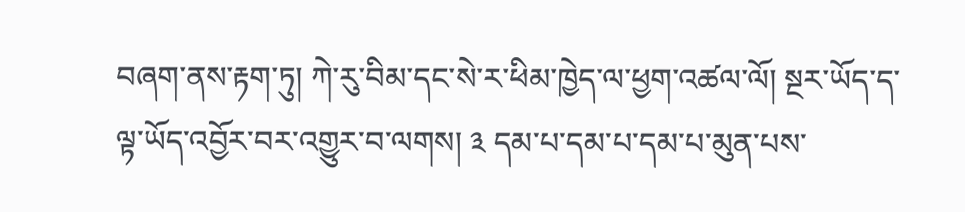བཞག་ནས་རྟག་ཏུ། ཀེ་རུ་བིམ་དང་སེ་ར་ཕིམ་ཁྱེད་ལ་ཕྱག་འཚལ་ལོ། སྔར་ཡོད་ད་ལྟ་ཡོད་འབྱོར་བར་འགྱུར་བ་ལགས། ༣ དམ་པ་དམ་པ་དམ་པ་མུན་པས་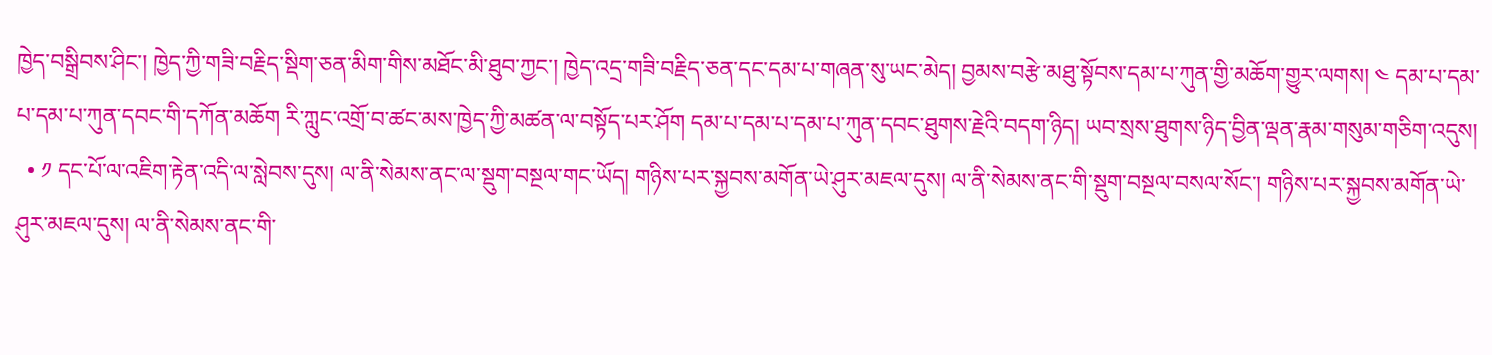ཁྱེད་བསྒྲིབས་ཤིང་། ཁྱེད་ཀྱི་གཟི་བརྗིད་སྡིག་ཅན་མིག་གིས་མཐོང་མི་ཐུབ་ཀྱང་། ཁྱེད་འདྲ་གཟི་བརྗིད་ཅན་དང་དམ་པ་གཞན་སུ་ཡང་མེད། བྱམས་བརྩེ་མཐུ་སྟོབས་དམ་པ་ཀུན་གྱི་མཆོག་གྱུར་ལགས། ༤ དམ་པ་དམ་པ་དམ་པ་ཀུན་དབང་གི་དཀོན་མཆོག རི་ཀླུང་འགྲོ་བ་ཚང་མས་ཁྱེད་ཀྱི་མཚན་ལ་བསྟོད་པར་ཤོག དམ་པ་དམ་པ་དམ་པ་ཀུན་དབང་ཐུགས་རྗེའི་བདག་ཉིད། ཡབ་སྲས་ཐུགས་ཉིད་བྱིན་ལྡན་རྣམ་གསུམ་གཅིག་འདུས།
  • ༡ དང་པོ་ལ་འཇིག་རྟེན་འདི་ལ་སླེབས་དུས། ལ་ནི་སེམས་ནང་ལ་སྡུག་བསྔལ་གང་ཡོད། གཉིས་པར་སྐྱབས་མགོན་ཡེ་ཤུར་མཇལ་དུས། ལ་ནི་སེམས་ནང་གི་སྡུག་བསྔལ་བསལ་སོང་། གཉིས་པར་སྐྱབས་མགོན་ཡེ་ཤུར་མཇལ་དུས། ལ་ནི་སེམས་ནང་གི་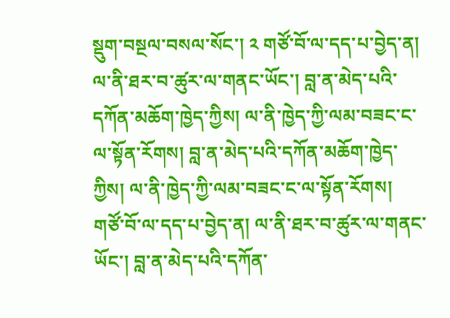སྡུག་བསྔལ་བསལ་སོང་། ༢ གཙོ་བོ་ལ་དད་པ་བྱེད་ན། ལ་ནི་ཐར་བ་ཚུར་ལ་གནང་ཡོང་། བླ་ན་མེད་པའི་དཀོན་མཆོག་ཁྱེད་ཀྱིས། ལ་ནི་ཁྱེད་ཀྱི་ལམ་བཟང་ང་ལ་སྟོན་རོགས། བླ་ན་མེད་པའི་དཀོན་མཆོག་ཁྱེད་ཀྱིས། ལ་ནི་ཁྱེད་ཀྱི་ལམ་བཟང་ང་ལ་སྟོན་རོགས། གཙོ་བོ་ལ་དད་པ་བྱེད་ན། ལ་ནི་ཐར་བ་ཚུར་ལ་གནང་ཡོང་། བླ་ན་མེད་པའི་དཀོན་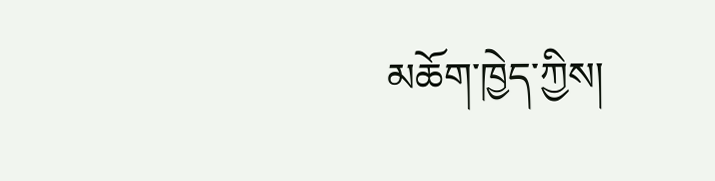མཆོག་ཁྱེད་ཀྱིས།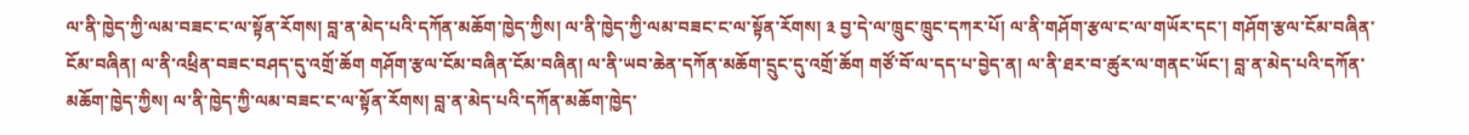ལ་ནི་ཁྱེད་ཀྱི་ལམ་བཟང་ང་ལ་སྟོན་རོགས། བླ་ན་མེད་པའི་དཀོན་མཆོག་ཁྱེད་ཀྱིས། ལ་ནི་ཁྱེད་ཀྱི་ལམ་བཟང་ང་ལ་སྟོན་རོགས། ༣ བྱ་དེ་ལ་ཁྲུང་ཁྲུང་དཀར་པོ། ལ་ནི་གཤོག་རྩལ་ང་ལ་གཡོར་དང་། གཤོག་རྩལ་ངོམ་བཞིན་ངོམ་བཞིན། ལ་ནི་འཕྲིན་བཟང་བཤད་དུ་འགྲོ་ཆོག གཤོག་རྩལ་ངོམ་བཞིན་ངོམ་བཞིན། ལ་ནི་ཡབ་ཆེན་དཀོན་མཆོག་དྲུང་དུ་འགྲོ་ཆོག གཙོ་བོ་ལ་དད་པ་བྱེད་ན། ལ་ནི་ཐར་བ་ཚུར་ལ་གནང་ཡོང་། བླ་ན་མེད་པའི་དཀོན་མཆོག་ཁྱེད་ཀྱིས། ལ་ནི་ཁྱེད་ཀྱི་ལམ་བཟང་ང་ལ་སྟོན་རོགས། བླ་ན་མེད་པའི་དཀོན་མཆོག་ཁྱེད་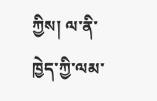ཀྱིས། ལ་ནི་ཁྱེད་ཀྱི་ལམ་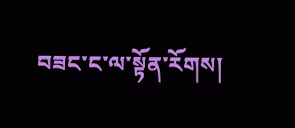བཟང་ང་ལ་སྟོན་རོགས།